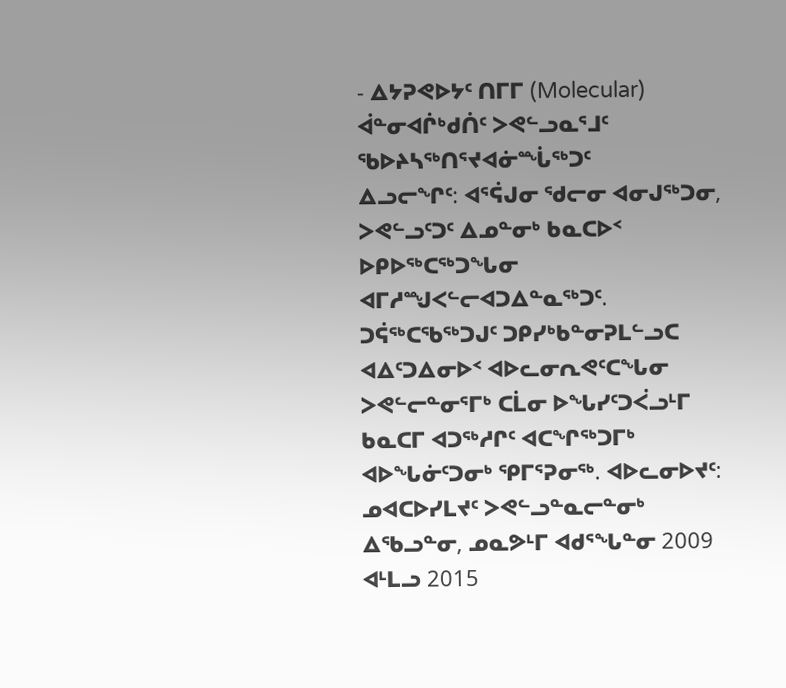- ᐃᔭᕈᕙᐅᔭᑦ ᑎᒥᒥ (Molecular) ᐋᓐᓂᐊᒌᒃᑯᑏᑦ ᐳᕙᓪᓗᓇᕐᒧᑦ ᖃᐅᔨᓴᖅᑎᕐᔪᐊᓃᙶᖅᑐᑦ
ᐃᓗᓕᖏᑦ: ᐊᕐᕌᒍᓂ ᖁᓕᓂ ᐊᓂᒍᖅᑐᓂ, ᐳᕙᓪᓗᑦᑐᑦ ᐃᓄᓐᓂᒃ ᑲᓇᑕᐅᑉ ᐅᑭᐅᖅᑕᖅᑐᖓᓂ ᐊᒥᓱᙳᐸᓪᓕᐊᑐᐃᓐᓇᖅᑐᑦ. ᑐᕌᖅᑕᖃᖅᑐᒍᑦ ᑐᑭᓯᒃᑲᓐᓂᕈᒪᓪᓗᑕ ᐊᐃᑦᑐᐃᓂᐅᑉ ᐊᐅᓚᓂᕆᕙᑦᑕᖓᓂ ᐳᕙᓪᓕᓐᓂᕐᒥᒃ ᑕᒫᓂ ᐅᖓᓯᑦᑐᐹᓗᒻᒥ ᑲᓇᑕᒥ ᐊᑐᖅᓱᒋᑦ ᐊᑕᖏᖅᑐᒥᒃ ᐊᐅᖓᓃᑦᑐᓂᒃ ᕿᒥᕐᕈᓂᖅ. ᐊᐅᓚᓂᐅᔪᑦ: ᓄᐊᑕᐅᓯᒪᔪᑦ ᐳᕙᓪᓗᓐᓇᓕᓐᓂᒃ ᐃᖃᓗᓐᓂ, ᓄᓇᕗᒻᒥ ᐊᑯᕐᖓᓐᓂ 2009 ᐊᒻᒪᓗ 2015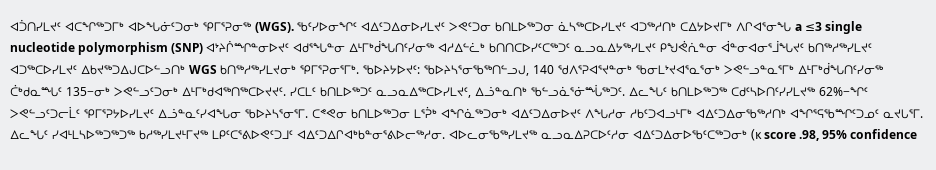ᐊᑑᑎᓯᒪᔪᑦ ᐊᑕᖏᖅᑐᒥᒃ ᐊᐅᖓᓃᑦᑐᓂᒃ ᕿᒥᕐᕈᓂᖅ (WGS). ᖃᑦᓯᐅᓂᖏᑦ ᐊᐃᑦᑐᐃᓂᐅᓯᒪᔪᑦ ᐳᕙᑦᑐᓂ ᑲᑎᒪᐅᖅᑐᓂ ᓈᓴᖅᑕᐅᓯᒪᔪᑦ ᐊᑐᖅᓱᑎᒃ ᑕᐃᔭᐅᔪᒥᒃ ᐱᒋᐊᕐᓂᖓ a ≤3 single nucleotide polymorphism (SNP) ᐊᔾᔨᒌᙱᓐᓂᐅᔪᑦ ᐊᑯᕐᖓᓐᓂ ᐃᒻᒥᒃᑰᖓᑎᑦᓯᓂᖅ ᐊᓱᐃᓪᓛᒃ ᑲᑎᑎᑕᐅᓯᑦᑕᖅᑐᑦ ᓇᓗᓇᐃᔭᖅᓯᒪᔪᑦ ᑭᖑᕚᕇᓐᓂ ᐋᓐᓂᐊᓂᕐᒨᖓᔪᑦ ᑲᑎᖅᓱᖅᓯᒪᔪᑦ ᐊᑐᖅᑕᐅᓯᒪᔪᑦ ᐃᑲᔪᖅᑐᐃᒍᑕᐅᓪᓗᑎᒃ WGS ᑲᑎᖅᓱᖅᓯᒪᔪᓂᒃ ᕿᒥᕐᕈᓂᕐᒥᒃ. ᖃᐅᔨᔭᐅᔪᑦ: ᖃᐅᔨᓴᕐᓂᖃᖅᑎᓪᓗᒍ, 140 ᖁᐱᕐᕈᐊᕐᔪᓐᓂᒃ ᖃᓂᒪᔾᔪᐊᕐᓇᕐᓂᒃ ᐳᕙᓪᓗᓐᓇᕐᒥᒃ ᐃᒻᒥᒃᑰᖓᑎᑦᓯᓂᖅ ᑖᒃᑯᓇᙵᑦ 135−ᓂᒃ ᐳᕙᓪᓗᑦᑐᓂᒃ ᐃᒻᒥᒃᑯᐊᖅᑎᖅᑕᐅᔪᔪᑦ. ᓯᑕᒪᑦ ᑲᑎᒪᐅᖅᑐᑦ ᓇᓗᓇᐃᖅᑕᐅᓯᒪᔪᑦ, ᐃᓘᓐᓇᑎᒃ ᖃᓪᓗᓈᕐᓃᙶᖅᑐᑦ. ᐃᓚᖓᑦ ᑲᑎᒪᐅᖅᑐᖅ ᑕᑯᑦᓴᐅᑎᑦᓯᓯᒪᔪᖅ 62%−ᖏᑦ ᐳᕙᓪᓗᑦᑐᓕᒫᑦ ᕿᒥᕐᕈᔭᐅᓯᒪᔪᑦ ᐃᓘᓐᓇᑦᓯᐊᖓᓂ ᖃᐅᔨᓴᕐᓂᕐᒥ. ᑕᕝᕙᓂ ᑲᑎᒪᐅᖅᑐᓂ ᒪᕐᕉᒃ ᐊᖏᓈᖅᑐᓂᒃ ᐊᐃᑦᑐᐃᓂᐅᔪᑦ ᐱᖓᓱᓂ ᓱᑲᑦᑐᐊᓗᒻᒥᒃ ᐊᐃᑦᑐᐃᓂᖃᖅᓱᑎᒃ ᐊᖏᕐᕋᖃᙱᑦᑐᓄᑦ ᓇᔪᒐᕐᒥ. ᐃᓚᖓᑦ ᓯᐊᒻᒪᓴᐅᖅᑐᖅᑐᖅ ᑲᓱᖅᓯᒪᔪᒻᒥᔪᖅ ᒪᑭᑦᑕᕐᕕᐅᕙᑦᑐᒧᑦ ᐊᐃᑦᑐᐃᒋᐊᒃᑲᓐᓂᕐᕕᐅᓕᖅᓱᓂ. ᐊᐅᓚᓂᖃᖅᓯᒪᔪᖅ ᓇᓗᓇᐃᕈᑕᐅᑦᓱᓂ ᐊᐃᑦᑐᐃᓂᐅᖃᑦᑕᖅᑐᓂᒃ (κ score .98, 95% confidence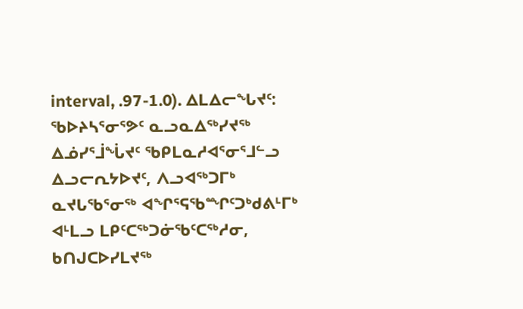interval, .97-1.0). ᐃᒪᐃᓕᖓᔪᑦ: ᖃᐅᔨᓴᕐᓂᕐᕗᑦ ᓇᓗᓇᐃᖅᓯᔪᖅ ᐃᓅᓯᕐᒨᖔᔪᑦ ᖃᑭᒪᓇᓱᐊᕐᓂᕐᒧᓪᓗ ᐃᓗᓕᕆᔭᐅᔪᑦ, ᐱᓗᐊᖅᑐᒥᒃ ᓇᔪᒐᖃᕐᓂᖅ ᐊᖏᕐᕋᖃᙱᑦᑐᒃᑯᕕᒻᒥᒃ ᐊᒻᒪᓗ ᒪᑭᑦᑕᖅᑐᓃᖃᑦᑕᖅᓱᓂ, ᑲᑎᒍᑕᐅᓯᒪᔪᖅ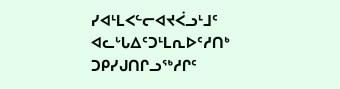ᓯᐊᒻᒪᐸᓪᓕᐊᔪᐹᓗᒻᒧᑦ ᐊᓚᒡᒐᐃᑦᑐᒻᒪᕆᐅᑦᓱᑎᒃ ᑐᑭᓯᒍᑎᒋᓗᖅᓱᒋᑦ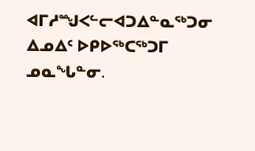ᐊᒥᓱᙳᐸᓪᓕᐊᑐᐃᓐᓇᖅᑐᓂ ᐃᓄᐃᑦ ᐅᑭᐅᖅᑕᖅᑐᒥ ᓄᓇᖓᓐᓂ.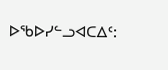ᐅᖃᐅᓯᓪᓗᐊᑕᐃᑦ: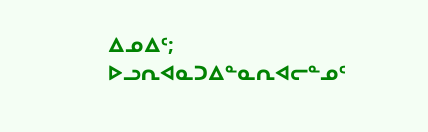ᐃᓄᐃᑦ; ᐅᓗᕆᐊᓇᑐᐃᓐᓇᕆᐊᓕᓐᓄᑦ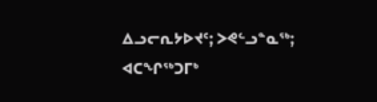ᐃᓗᓕᕆᔭᐅᔪᑦ; ᐳᕙᓪᓗᓐᓇᖅ; ᐊᑕᖏᖅᑐᒥᒃ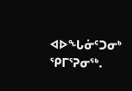ᐊᐅᖓᓃᑦᑐᓂᒃ ᕿᒥᕐᕈᓂᖅ.